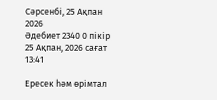Сәрсенбі, 25 Ақпан 2026
Әдебиет 2340 0 пікір 25 Ақпан, 2026 сағат 13:41

Ересек һәм өрімтал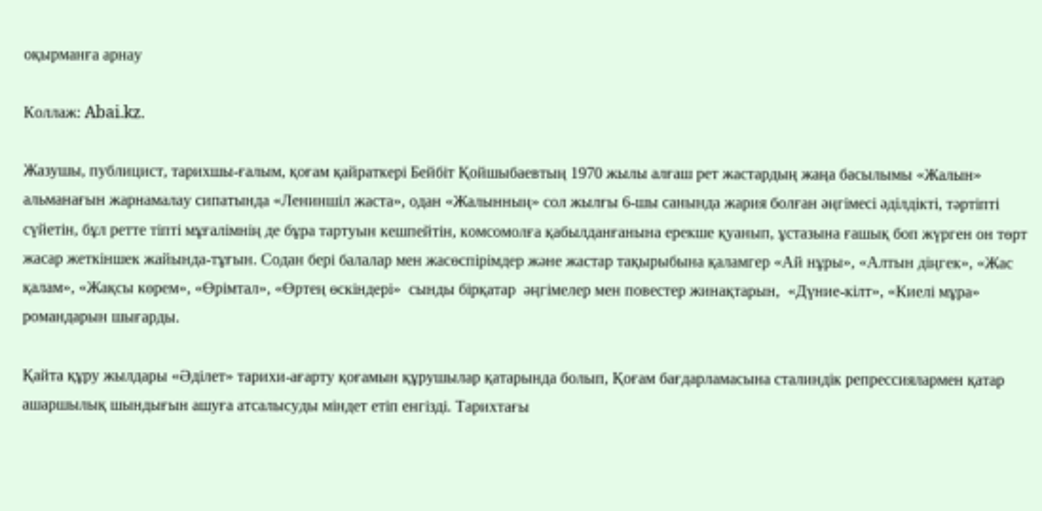оқырманға арнау

Коллаж: Abai.kz.

Жазушы, публицист, тарихшы-ғалым, қоғам қайраткері Бейбіт Қойшыбаевтың 1970 жылы алғаш рет жастардың жаңа басылымы «Жалын» альманағын жарнамалау сипатында «Лениншіл жаста», одан «Жалынның» сол жылғы 6-шы санында жария болған әңгімесі әділдікті, тәртіпті сүйетін, бұл ретте тіпті мұғалімнің де бұра тартуын кешпейтін, комсомолға қабылданғанына ерекше қуанып, ұстазына ғашық боп жүрген он төрт жасар жеткіншек жайында-тұғын. Содан бері балалар мен жасөспірімдер және жастар тақырыбына қаламгер «Ай нұры», «Алтын діңгек», «Жас қалам», «Жақсы көрем», «Өрімтал», «Өртең өскіндері»  сынды бірқатар  әңгімелер мен повестер жинақтарын,  «Дүние-кілт», «Киелі мұра» романдарын шығарды.

Қайта құру жылдары «Әділет» тарихи-ағарту қоғамын құрушылар қатарында болып, Қоғам бағдарламасына сталиндік репрессиялармен қатар ашаршылық шындығын ашуға атсалысуды міндет етіп енгізді. Тарихтағы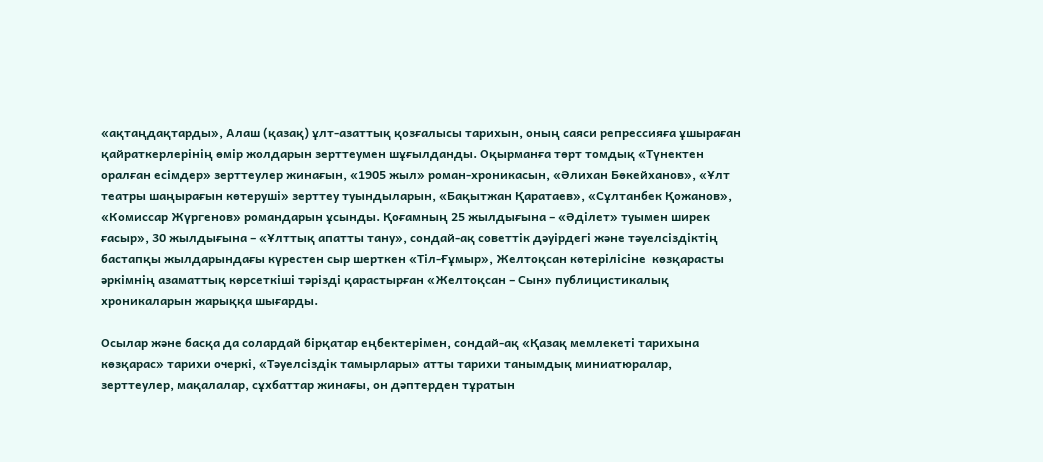«ақтаңдақтарды», Алаш (қазақ) ұлт-азаттық қозғалысы тарихын, оның саяси репрессияға ұшыраған қайраткерлерінің өмір жолдарын зерттеумен шұғылданды. Оқырманға төрт томдық «Түнектен оралған есімдер» зерттеулер жинағын, «1905 жыл» роман-хроникасын, «Әлихан Бөкейханов», «Ұлт театры шаңырағын көтеруші» зерттеу туындыларын, «Бақытжан Қаратаев», «Сұлтанбек Қожанов», «Комиссар Жүргенов» романдарын ұсынды. Қоғамның 25 жылдығына – «Әділет» туымен ширек ғасыр», 30 жылдығына – «Ұлттық апатты тану», сондай-ақ советтік дәуірдегі және тәуелсіздіктің бастапқы жылдарындағы күрестен сыр шерткен «Тіл-Ғұмыр», Желтоқсан көтерілісіне  көзқарасты әркімнің азаматтық көрсеткіші тәрізді қарастырған «Желтоқсан – Сын» публицистикалық хроникаларын жарыққа шығарды.

Осылар және басқа да солардай бірқатар еңбектерімен, сондай-ақ «Қазақ мемлекеті тарихына көзқарас» тарихи очеркі, «Тәуелсіздік тамырлары» атты тарихи танымдық миниатюралар, зерттеулер, мақалалар, сұхбаттар жинағы, он дәптерден тұратын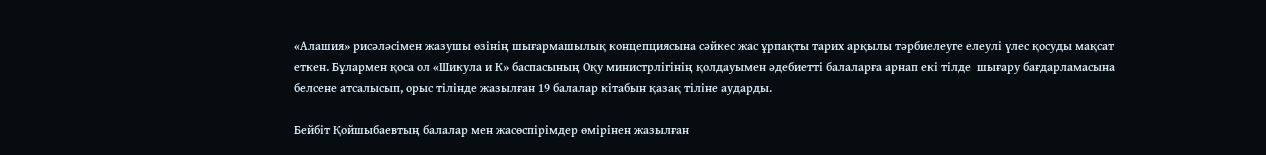«Алашия» рисәләсімен жазушы өзінің шығармашылық концепциясына сәйкес жас ұрпақты тарих арқылы тәрбиелеуге елеулі үлес қосуды мақсат еткен. Бұлармен қоса ол «Шикула и К» баспасының Оқу министрлігінің қолдауымен әдебиетті балаларға арнап екі тілде  шығару бағдарламасына белсене атсалысып, орыс тілінде жазылған 19 балалар кітабын қазақ тіліне аударды.

Бейбіт Қойшыбаевтың балалар мен жасөспірімдер өмірінен жазылған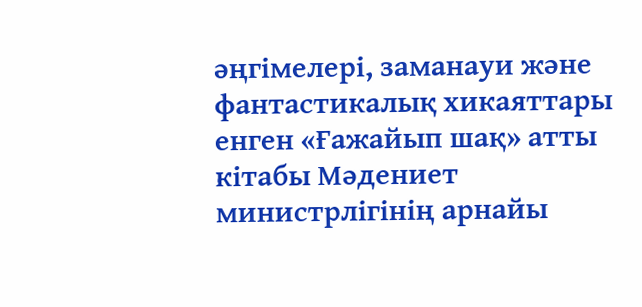әңгімелері, заманауи және фантастикалық хикаяттары енген «Ғажайып шақ» атты кітабы Мәдениет министрлігінің арнайы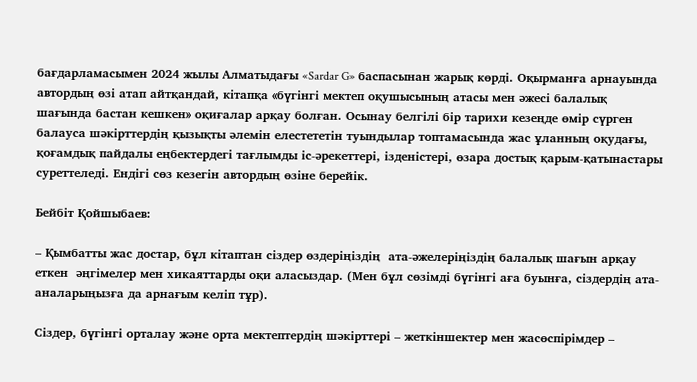бағдарламасымен 2024 жылы Алматыдағы «Sardar G» баспасынан жарық көрді. Оқырманға арнауында автордың өзі атап айтқандай, кітапқа «бүгінгі мектеп оқушысының атасы мен әжесі балалық шағында бастан кешкен» оқиғалар арқау болған. Осынау белгілі бір тарихи кезеңде өмір сүрген балауса шәкірттердің қызықты әлемін елестететін туындылар топтамасында жас ұланның оқудағы, қоғамдық пайдалы еңбектердегі тағлымды іс-әрекеттері, ізденістері, өзара достық қарым-қатынастары суреттеледі. Ендігі сөз кезегін автордың өзіне берейік.

Бейбіт Қойшыбаев:

– Қымбатты жас достар, бұл кітаптан cіздер өздеріңіздің  ата-әжелеріңіздің балалық шағын арқау еткен  әңгімелер мен хикаяттарды оқи аласыздар. (Мен бұл сөзімді бүгінгі аға буынға, сіздердің ата-аналарыңызға да арнағым келіп тұр).

Cіздер, бүгінгі орталау және орта мектептердің шәкірттері – жеткіншектер мен жасөспірімдер –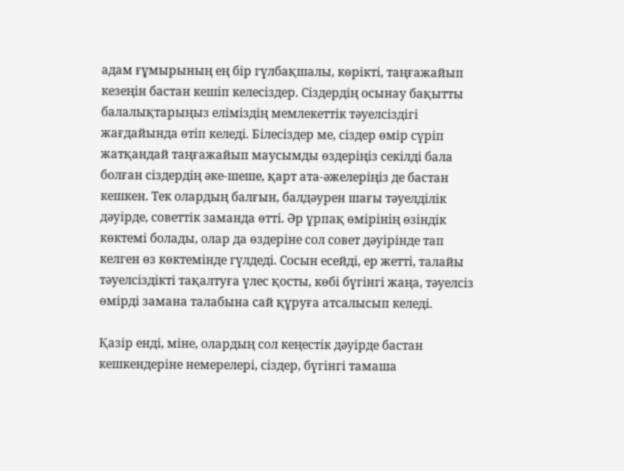адам ғұмырының ең бір гүлбақшалы, көрікті, таңғажайып кезеңін бастан кешіп келесіздер. Сіздердің осынау бақытты балалықтарыңыз еліміздің мемлекеттік тәуелсіздігі жағдайында өтіп келеді. Білесіздер ме, сіздер өмір сүріп жатқандай таңғажайып маусымды өздеріңіз секілді бала болған сіздердің әке-шеше, қарт ата-әжелеріңіз де бастан кешкен. Тек олардың балғын, балдәурен шағы тәуелділік дәуірде, советтік заманда өтті. Әр ұрпақ өмірінің өзіндік көктемі болады, олар да өздеріне сол совет дәуірінде тап келген өз көктемінде гүлдеді. Сосын есейді, ер жетті, талайы тәуелсіздікті тақалтуға үлес қосты, көбі бүгінгі жаңа, тәуелсіз өмірді замана талабына сай құруға атсалысып келеді.

Қазір енді, міне, олардың сол кеңестік дәуірде бастан кешкендеріне немерелері, сіздер, бүгінгі тамаша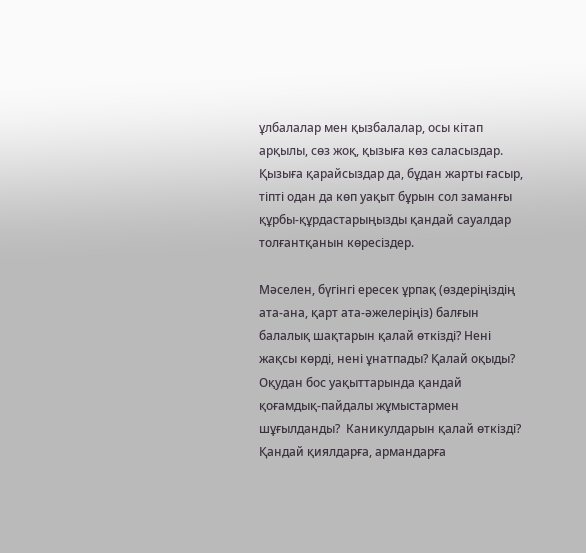ұлбалалар мен қызбалалар, осы кітап арқылы, сөз жоқ, қызыға көз саласыздар. Қызыға қарайсыздар да, бұдан жарты ғасыр, тіпті одан да көп уақыт бұрын сол заманғы құрбы-құрдастарыңызды қандай сауалдар толғантқанын көресіздер.

Мәселен, бүгінгі ересек ұрпақ (өздеріңіздің ата-ана, қарт ата-әжелеріңіз) балғын балалық шақтарын қалай өткізді? Нені жақсы көрді, нені ұнатпады? Қалай оқыды? Оқудан бос уақыттарында қандай қоғамдық-пайдалы жұмыстармен шұғылданды?  Каникулдарын қалай өткізді? Қандай қиялдарға, армандарға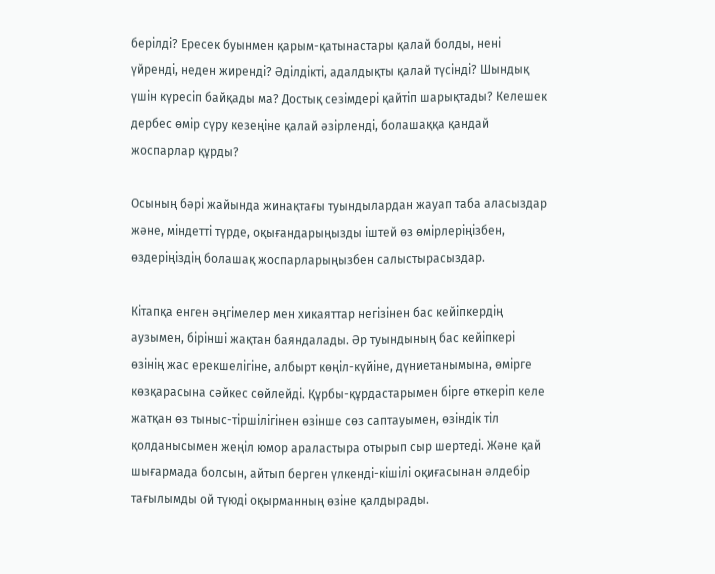берілді? Ересек буынмен қарым-қатынастары қалай болды, нені үйренді, неден жиренді? Әділдікті, адалдықты қалай түсінді? Шындық үшін күресіп байқады ма? Достық сезімдері қайтіп шарықтады? Келешек дербес өмір сүру кезеңіне қалай әзірленді, болашаққа қандай жоспарлар құрды?

Осының бәрі жайында жинақтағы туындылардан жауап таба аласыздар және, міндетті түрде, оқығандарыңызды іштей өз өмірлеріңізбен, өздеріңіздің болашақ жоспарларыңызбен салыстырасыздар.

Кітапқа енген әңгімелер мен хикаяттар негізінен бас кейіпкердің  аузымен, бірінші жақтан баяндалады. Әр туындының бас кейіпкері өзінің жас ерекшелігіне, албырт көңіл-күйіне, дүниетанымына, өмірге көзқарасына сәйкес сөйлейді. Құрбы-құрдастарымен бірге өткеріп келе жатқан өз тыныс-тіршілігінен өзінше сөз саптауымен, өзіндік тіл қолданысымен жеңіл юмор араластыра отырып сыр шертеді. Және қай шығармада болсын, айтып берген үлкенді-кішілі оқиғасынан әлдебір тағылымды ой түюді оқырманның өзіне қалдырады.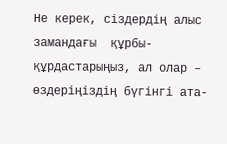Не керек, cіздердің алыс замандағы  құрбы-құрдастарыңыз, ал олар – өздеріңіздің бүгінгі ата-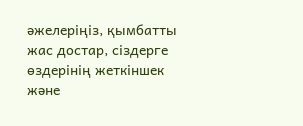әжелеріңіз, қымбатты жас достар, сіздерге өздерінің жеткіншек және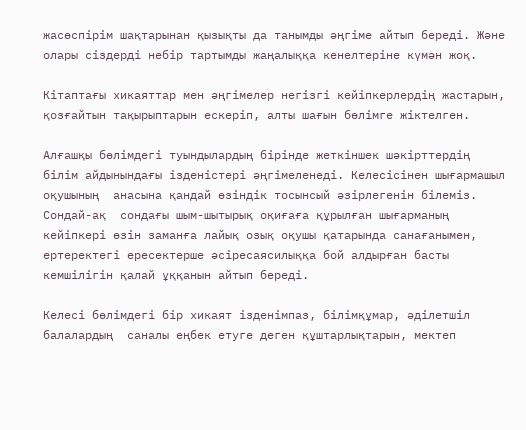жасөспірім шақтарынан қызықты да танымды әңгіме айтып береді. Және олары сіздерді небір тартымды жаңалыққа кенелтеріне күмән жоқ.

Кітаптағы хикаяттар мен әңгімелер негізгі кейіпкерлердің жастарын, қозғайтын тақырыптарын ескеріп, алты шағын бөлімге жіктелген.

Алғашқы бөлімдегі туындылардың бірінде жеткіншек шәкірттердің білім айдынындағы ізденістері әңгімеленеді. Келесісінен шығармашыл оқушының  анасына қандай өзіндік тосынсый әзірлегенін білеміз. Сондай-ақ  сондағы шым-шытырық оқиғаға құрылған шығарманың кейіпкері өзін заманға лайық озық оқушы қатарында санағанымен, ертеректегі ересектерше әсіресаясилыққа бой алдырған басты кемшілігін қалай ұққанын айтып береді.

Келесі бөлімдегі бір хикаят ізденімпаз, білімқұмар, әділетшіл балалардың  саналы еңбек етуге деген құштарлықтарын, мектеп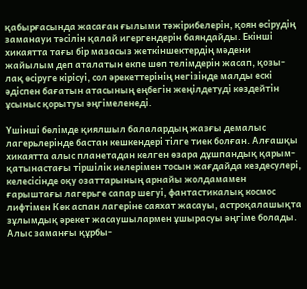қабырғасында жасаған ғылыми тәжірибелерін, қоян өсірудің заманауи тәсілін қалай игергендерін баяндайды. Екінші хикаятта тағы бір мазасыз жеткіншектердің мәдени жайылым деп аталатын екпе шөп телімдерін жасап, қозы-лақ өсіруге кірісуі, сол әрекеттерінің негізінде малды ескі әдіспен бағатын атасының еңбегін жеңілдетуді көздейтін ұсыныс қорытуы әңгімеленеді.

Үшінші бөлімде қиялшыл балалардың жазғы демалыс лагерьлерінде бастан кешкендері тілге тиек болған. Алғашқы хикаятта алыс планетадан келген өзара дұшпандық қарым-қатынастағы тіршілік иелерімен тосын жағдайда кездесулері, келесісінде оқу озаттарының арнайы жолдамамен ғарыштағы лагерьге сапар шегуі, фантастикалық космос лифтімен Көк аспан лагеріне саяхат жасауы, астроқалашықта зұлымдық әрекет жасаушылармен ұшырасуы әңгіме болады. Алыс заманғы құрбы-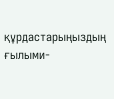құрдастарыңыздың ғылыми-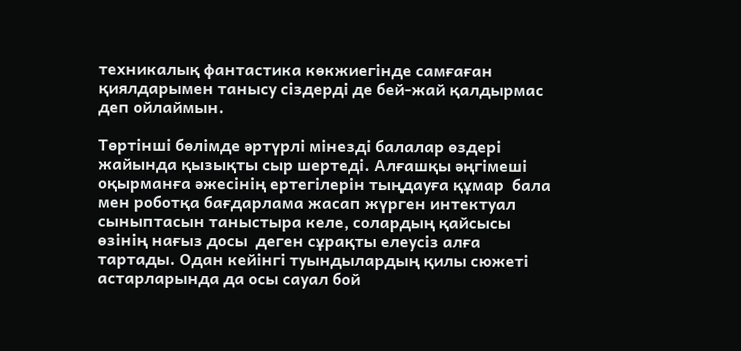техникалық фантастика көкжиегінде самғаған қиялдарымен танысу сіздерді де бей-жай қалдырмас деп ойлаймын.

Төртінші бөлімде әртүрлі мінезді балалар өздері жайында қызықты сыр шертеді. Алғашқы әңгімеші оқырманға әжесінің ертегілерін тыңдауға құмар  бала мен роботқа бағдарлама жасап жүрген интектуал сыныптасын таныстыра келе, солардың қайсысы өзінің нағыз досы  деген сұрақты елеусіз алға тартады. Одан кейінгі туындылардың қилы сюжеті астарларында да осы сауал бой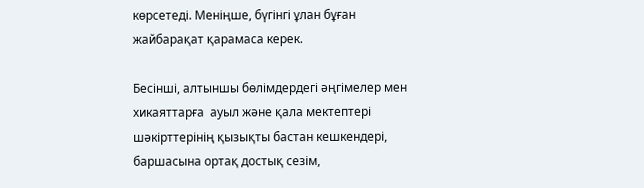көрсетеді. Меніңше, бүгінгі ұлан бұған жайбарақат қарамаса керек.

Бесінші, алтыншы бөлімдердегі әңгімелер мен хикаяттарға  ауыл және қала мектептері шәкірттерінің қызықты бастан кешкендері, баршасына ортақ достық сезім,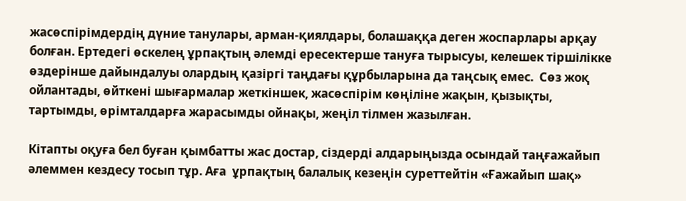жасөспірімдердің дүние танулары, арман-қиялдары, болашаққа деген жоспарлары арқау болған. Ертедегі өскелең ұрпақтың әлемді ересектерше тануға тырысуы, келешек тіршілікке өздерінше дайындалуы олардың қазіргі таңдағы құрбыларына да таңсық емес.  Сөз жоқ ойлантады, өйткені шығармалар жеткіншек, жасөспірім көңіліне жақын, қызықты, тартымды, өрімталдарға жарасымды ойнақы, жеңіл тілмен жазылған.

Кітапты оқуға бел буған қымбатты жас достар, сіздерді алдарыңызда осындай таңғажайып әлеммен кездесу тосып тұр. Аға  ұрпақтың балалық кезеңін суреттейтін «Ғажайып шақ»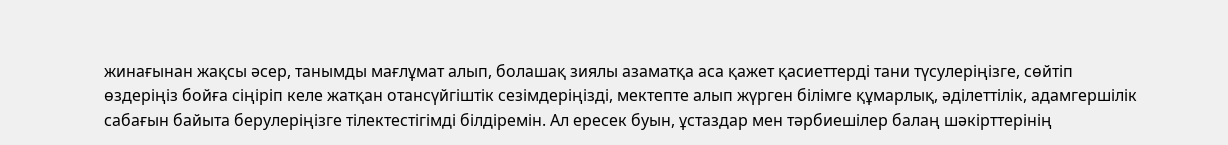жинағынан жақсы әсер, танымды мағлұмат алып, болашақ зиялы азаматқа аса қажет қасиеттерді тани түсулеріңізге, сөйтіп өздеріңіз бойға сіңіріп келе жатқан отансүйгіштік сезімдеріңізді, мектепте алып жүрген білімге құмарлық, әділеттілік, адамгершілік сабағын байыта берулеріңізге тілектестігімді білдіремін. Ал ересек буын, ұстаздар мен тәрбиешілер балаң шәкірттерінің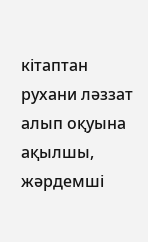кітаптан рухани ләззат алып оқуына ақылшы, жәрдемші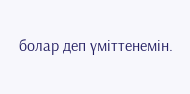болар деп үміттенемін.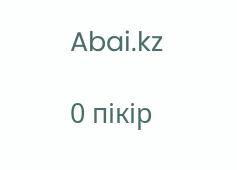Abai.kz

0 пікір